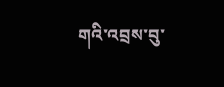གའི་འབྲས་བུ་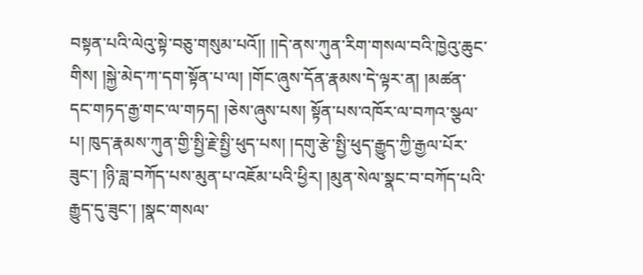བསྟན་པའི་ལེའུ་སྟེ་བཅུ་གསུམ་པའོ།། །།དེ་ནས་ཀུན་རིག་གསལ་བའི་ཁྱེའུ་ཆུང་གིས། །སྐྱེ་མེད་ཀ་དག་སྟོན་པ་ལ། །གོང་ཞུས་དོན་རྣམས་དེ་ལྟར་ན། །མཚན་དང་གཏད་རྒྱ་གང་ལ་གཏད། །ཅེས་ཞུས་པས། སྟོན་པས་འཁོར་ལ་བཀའ་སྩལ་པ། ཁུད་རྣམས་ཀུན་གྱི་སྤྱི་རྗེ་སྤྱི་ཕུད་པས། །དགུ་རྩེ་སྤྱི་ཕུད་རྒྱུད་ཀྱི་རྒྱལ་པོར་ཟུང་། །ཉི་ཟླ་བཀོད་པས་མུན་པ་འཇོམ་པའི་ཕྱིར། །མུན་སེལ་སྣང་བ་བཀོད་པའི་རྒྱུད་དུ་ཟུང་། །སྣང་གསལ་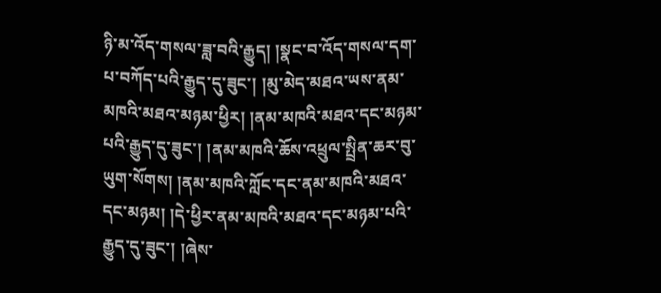ཉི་མ་འོད་གསལ་ཟླ་བའི་རྒྱུད། །སྣང་བ་འོད་གསལ་དག་པ་བཀོད་པའི་རྒྱུད་དུ་ཟུང་། །མུ་མེད་མཐའ་ཡས་ནམ་མཁའི་མཐའ་མཉམ་ཕྱིར། །ནམ་མཁའི་མཐའ་དང་མཉམ་པའི་རྒྱུད་དུ་ཟུང་། །ནམ་མཁའི་ཆོས་འཕྲུལ་སྤྲིན་ཆར་བུ་ཡུག་སོགས། །ནམ་མཁའི་ཀློང་དང་ནམ་མཁའི་མཐའ་དང་མཉམ། །དེ་ཕྱིར་ནམ་མཁའི་མཐའ་དང་མཉམ་པའི་རྒྱུད་དུ་ཟུང་། །ཞེས་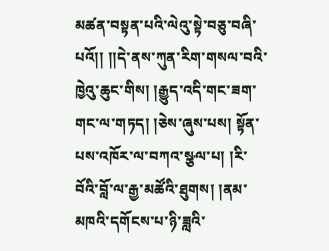མཚན་བསྟན་པའི་ལེའུ་སྟེ་བཅུ་བཞི་པའོ།། །།དེ་ནས་ཀུན་རིག་གསལ་བའི་ཁྱེའུ་ཆུང་གིས། །རྒྱུད་འདི་གང་ཟག་གང་ལ་གཏད། །ཅེས་ཞུས་པས། སྟོན་པས་འཁོར་ལ་བཀའ་སྩལ་པ། །རི་བོའི་བློ་ལ་རྒྱ་མཚོའི་ཐུགས། །ནམ་མཁའི་དགོངས་པ་ཉི་ཟླའི་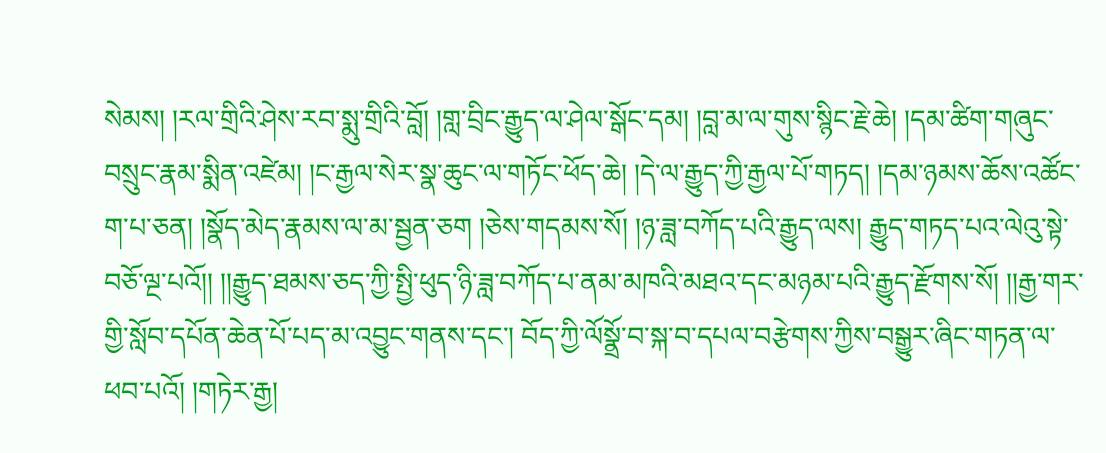སེམས། །རལ་གྲིའི་ཤེས་རབ་སྨུ་གྲིའི་བློ། །གླ་བྲིང་རྒྱུད་ལ་ཤེལ་སྒོང་དམ། །བླ་མ་ལ་གུས་སྙིང་རྗེ་ཆེ། །དམ་ཚིག་གཞུང་བསྲུང་རྣམ་སྨིན་འཛེམ། །ང་རྒྱལ་སེར་སྣ་ཆུང་ལ་གཏོང་ཕོད་ཆེ། །དེ་ལ་རྒྱུད་ཀྱི་རྒྱལ་པོ་གཏད། །དམ་ཉམས་ཆོས་འཚོང་ ག་པ་ཅན། །སྣོད་མེད་རྣམས་ལ་མ་སྦྱན་ཅག །ཅེས་གདམས་སོ། །ཉ་ཟླ་བཀོད་པའི་རྒྱུད་ལས། རྒྱུད་གཏད་པའ་ལེའུ་སྟེ་བཅོ་ལྔ་པའོ།། །།རྒྱུད་ཐམས་ཅད་ཀྱི་སྤྱི་ཕུད་ཉི་ཟླ་བཀོད་པ་ནམ་མཁའི་མཐའ་དང་མཉམ་པའི་རྒྱུད་རྫོགས་སོ། །།རྒྱ་གར་གྱི་སློབ་དཔོན་ཆེན་པོ་པད་མ་འབྱུང་གནས་དང་། བོད་ཀྱི་ལོསྣྲོ་བ་སྐ་བ་དཔལ་བརྩེགས་ཀྱིས་བསྒྱུར་ཞིང་གཏན་ལ་ཕབ་པའོ། །གཏེར་རྒྱ།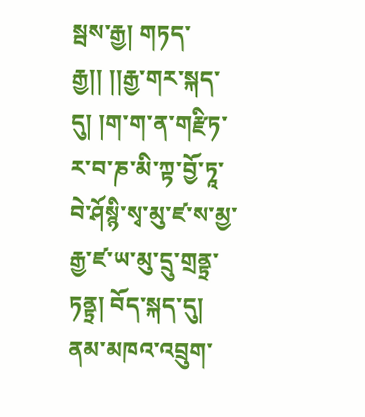སྦས་རྒྱ། གཏད་རྒྱ།། །།རྒྱ་གར་སྐད་དུ། །ག་ག་ན་གརྫིཏ་ར་བ་ཎ་མི་ཀྟ་བྱོ་ཏཱ་བེ་ཤོསྙི་སྭ་མུ་ཛ་ས་མྱ་རྒྱ་ཛ་ཡ་མུ་དྲུ་གྲནྟྲ་ཏནྟྲ། བོད་སྐད་དུ། ནམ་མཁའ་འབྲུག་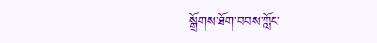སྒྲོགས་ཐོག་བབས་ཀློང་